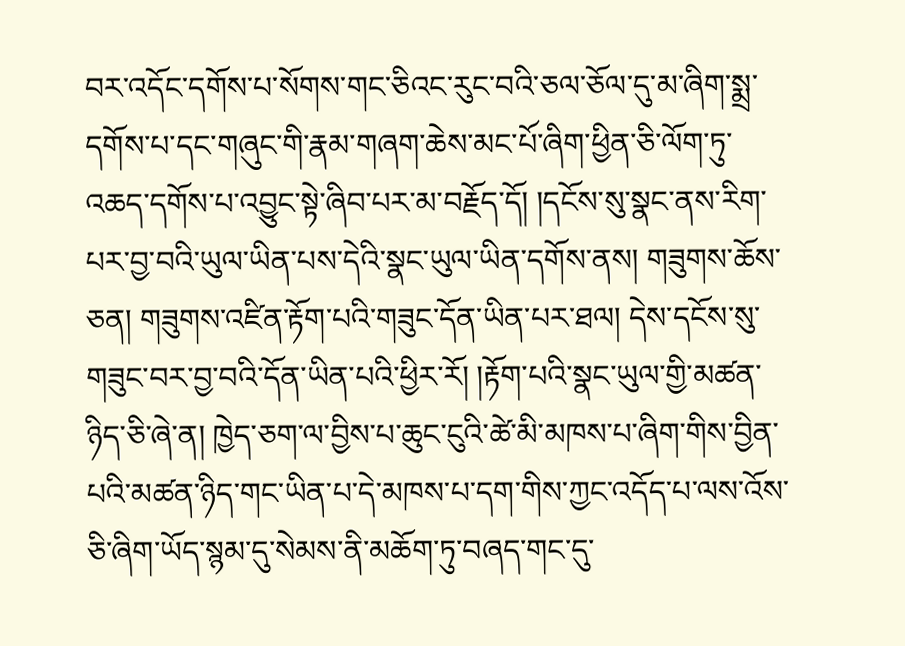བར་འདོང་དགོས་པ་སོགས་གང་ཅིའང་རུང་བའི་ཅལ་ཅོལ་དུ་མ་ཞིག་སྨྲ་དགོས་པ་དང་གཞུང་གི་རྣམ་གཞག་ཆེས་མང་པོ་ཞིག་ཕྱིན་ཅི་ལོག་ཏུ་འཆད་དགོས་པ་འབྱུང་སྟེ་ཞིབ་པར་མ་བརྗོད་དོ། །དངོས་སུ་སྣང་ནས་རིག་པར་བྱ་བའི་ཡུལ་ཡིན་པས་དེའི་སྣང་ཡུལ་ཡིན་དགོས་ནས། གཟུགས་ཆོས་ཅན། གཟུགས་འཛིན་རྟོག་པའི་གཟུང་དོན་ཡིན་པར་ཐལ། དེས་དངོས་སུ་གཟུང་བར་བྱ་བའི་དོན་ཡིན་པའི་ཕྱིར་རོ། །རྟོག་པའི་སྣང་ཡུལ་གྱི་མཚན་ཉིད་ཅི་ཞེ་ན། ཁྱེད་ཅག་ལ་བྱིས་པ་ཆུང་ངུའི་ཚེ་མི་མཁས་པ་ཞིག་གིས་བྱིན་པའི་མཚན་ཉིད་གང་ཡིན་པ་དེ་མཁས་པ་དག་གིས་ཀྱང་འདོད་པ་ལས་འོས་ཅི་ཞིག་ཡོད་སྙམ་དུ་སེམས་ནི་མཆོག་ཏུ་བཞད་གང་དུ་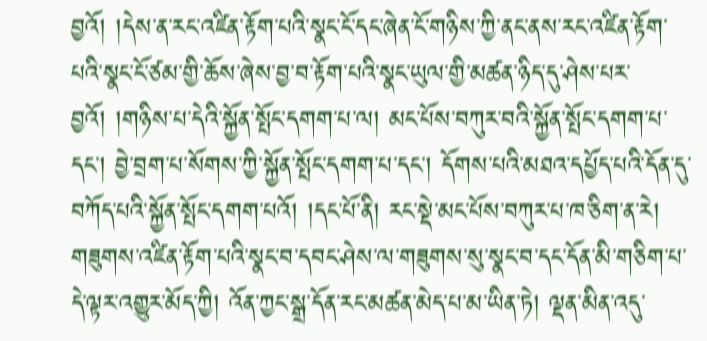བྱའོ། །དེས་ན་རང་འཛིན་རྟོག་པའི་སྣང་ངོ་དང་ཞེན་ངོ་གཉིས་ཀྱི་ནང་ནས་རང་འཛིན་རྟོག་པའི་སྣང་ངོ་ཙམ་གྱི་ཆོས་ཞེས་བྱ་བ་རྟོག་པའི་སྣང་ཡུལ་གྱི་མཚན་ཉིད་དུ་ཤེས་པར་བྱའོ། །གཉིས་པ་དེའི་སྐྱོན་སྤོང་དགག་པ་ལ། མང་པོས་བཀུར་བའི་སྐྱོན་སྤོང་དགག་པ་དང་། བྱེ་བྲག་པ་སོགས་ཀྱི་སྐྱོན་སྤོང་དགག་པ་དང་། དོགས་པའི་མཐའ་དཔྱོད་པའི་དོན་དུ་བཀོད་པའི་སྐྱོན་སྤོང་དགག་པའོ། །དང་པོ་ནི། རང་སྡེ་མང་པོས་བཀུར་པ་ཁ་ཅིག་ན་རེ། གཟུགས་འཛིན་རྟོག་པའི་སྣང་བ་དབང་ཤེས་ལ་གཟུགས་སུ་སྣང་བ་དང་དོན་མི་གཅིག་པ་དེ་ལྟར་འགྱུར་མོད་ཀྱི། འོན་ཀྱང་སྒྲ་དོན་རང་མཚན་མེད་པ་མ་ཡིན་ཏེ། ལྡན་མིན་འདུ་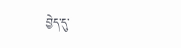བྱེད་དུ་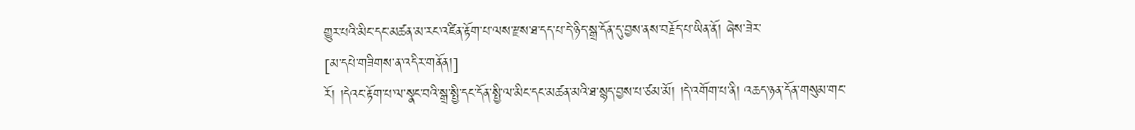གྱུར་པའི་མིང་དང་མཚན་མ་རང་འཛིན་རྟོག་པ་ལས་རྫས་ཐ་དད་པ་དེ་ཉིད་སྒྲ་དོན་དུ་བྱས་ནས་བརྗོད་པ་ཡིན་ནོ། ཞེས་ཟེར་
[མ་དཔེ་གཟིགས་ན་འདིར་གནོན།]
རོ། །དེའང་རྟོག་པ་ལ་སྣང་བའི་སྒྲ་སྤྱི་དང་དོན་སྤྱི་ལ་མིང་དང་མཚན་མའི་ཐ་སྙད་བྱས་པ་ཙམ་མོ། །དེ་འགོག་པ་ནི། འཆད་ཉན་དོན་གསུམ་གང་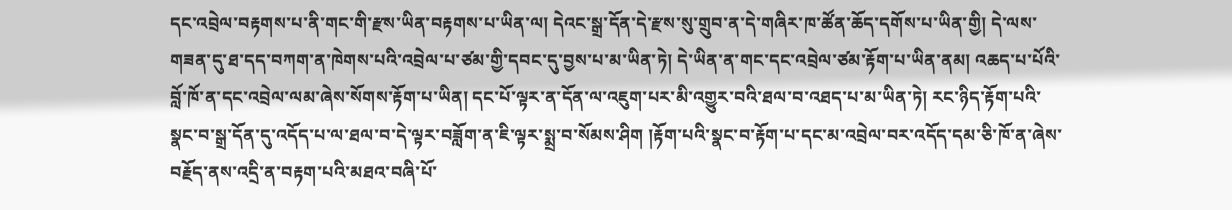དང་འབྲེལ་བརྟགས་པ་ནི་གང་གི་རྫས་ཡིན་བརྟགས་པ་ཡིན་ལ། དེའང་སྒྲ་དོན་དེ་རྫས་སུ་གྲུབ་ན་དེ་གཞིར་ཁ་ཚོན་ཆོད་དགོས་པ་ཡིན་གྱི། དེ་ལས་གཟན་དུ་ཐ་དད་བཀག་ན་ཁེགས་པའི་འབྲེལ་པ་ཙམ་གྱི་དབང་དུ་བྱས་པ་མ་ཡིན་ཏེ། དེ་ཡིན་ན་གང་དང་འབྲེལ་ཙམ་རྟོག་པ་ཡིན་ནམ། འཆད་པ་པོའི་བློ་ཁོ་ན་དང་འབྲེལ་ལམ་ཞེས་སོགས་རྟོག་པ་ཡིན། དང་པོ་ལྟར་ན་དོན་ལ་འཇུག་པར་མི་འགྱུར་བའི་ཐལ་བ་འཐད་པ་མ་ཡིན་ཏེ། རང་ཉིད་རྟོག་པའི་སྣང་བ་སྒྲ་དོན་དུ་འདོད་པ་ལ་ཐལ་བ་དེ་ལྟར་བཟློག་ན་ཇི་ལྟར་སྨྲ་བ་སོམས་ཤིག །རྟོག་པའི་སྣང་བ་རྟོག་པ་དང་མ་འབྲེལ་བར་འདོད་དམ་ཅི་ཁོ་ན་ཞེས་བརྗོད་ནས་འདྲི་ན་བརྟག་པའི་མཐའ་བཞི་པོ་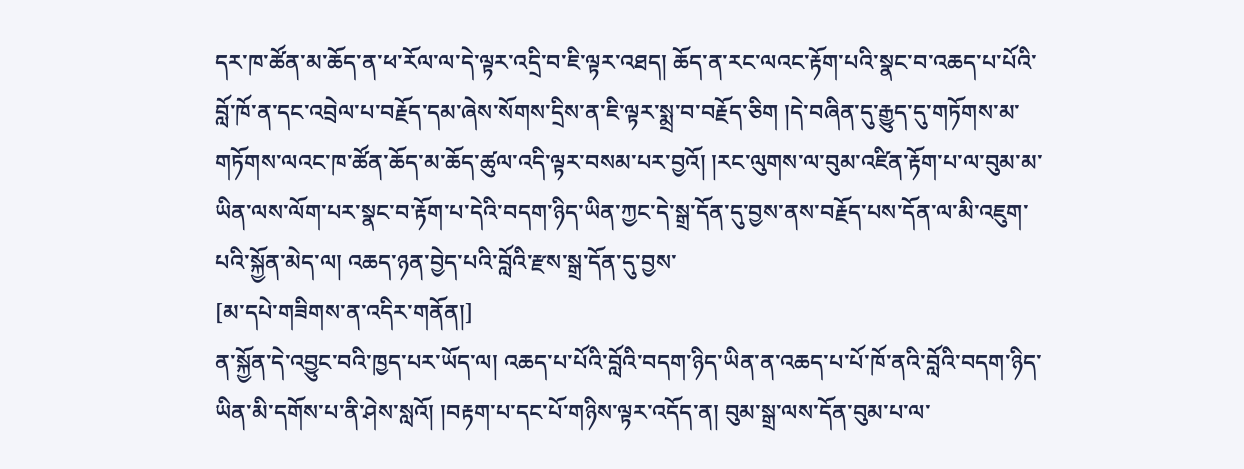དར་ཁ་ཚོན་མ་ཆོད་ན་ཕ་རོལ་ལ་དེ་ལྟར་འདྲི་བ་ཇི་ལྟར་འཐད། ཆོད་ན་རང་ལའང་རྟོག་པའི་སྣང་བ་འཆད་པ་པོའི་བློ་ཁོ་ན་དང་འབྲེལ་པ་བརྗོད་དམ་ཞེས་སོགས་དྲིས་ན་ཇི་ལྟར་སྨྲ་བ་བརྗོད་ཅིག །དེ་བཞིན་དུ་རྒྱུད་དུ་གཏོགས་མ་གཏོགས་ལའང་ཁ་ཚོན་ཆོད་མ་ཆོད་ཚུལ་འདི་ལྟར་བསམ་པར་བྱའོ། །རང་ལུགས་ལ་བུམ་འཛིན་རྟོག་པ་ལ་བུམ་མ་ཡིན་ལས་ལོག་པར་སྣང་བ་རྟོག་པ་དེའི་བདག་ཉིད་ཡིན་ཀྱང་དེ་སྒྲ་དོན་དུ་བྱས་ནས་བརྗོད་པས་དོན་ལ་མི་འཇུག་པའི་སྐྱོན་མེད་ལ། འཆད་ཉན་བྱེད་པའི་བློའི་རྫས་སྒྲ་དོན་དུ་བྱས་
[མ་དཔེ་གཟིགས་ན་འདིར་གནོན།]
ན་སྐྱོན་དེ་འབྱུང་བའི་ཁྱད་པར་ཡོད་ལ། འཆད་པ་པོའི་བློའི་བདག་ཉིད་ཡིན་ན་འཆད་པ་པོ་ཁོ་ནའི་བློའི་བདག་ཉིད་ཡིན་མི་དགོས་པ་ནི་ཤེས་སླའོ། །བརྟག་པ་དང་པོ་གཉིས་ལྟར་འདོད་ན། བུམ་སྒྲ་ལས་དོན་བུམ་པ་ལ་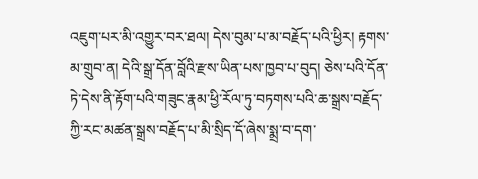འཇུག་པར་མི་འགྱུར་བར་ཐལ། དེས་བུམ་པ་མ་བརྗོད་པའི་ཕྱིར། རྟགས་མ་གྲུབ་ན། དེའི་སྒྲ་དོན་བློའི་རྫས་ཡིན་པས་ཁྱབ་པ་བུད། ཅེས་པའི་དོན་ཏེ་དེས་ནི་རྟོག་པའི་གཟུང་རྣམ་ཕྱི་རོལ་ཏུ་བཏགས་པའི་ཆ་སྒྲས་བརྗོད་ཀྱི་རང་མཚན་སྒྲས་བརྗོད་པ་མི་སྲིད་དོ་ཞེས་སྨྲ་བ་དག་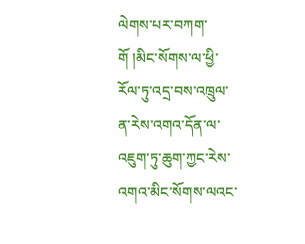ལེགས་པར་བཀག་གོ །མིང་སོགས་ལ་ཕྱི་རོལ་ཏུ་འདྲ་བས་འཁྲུལ་ན་རེས་འགའ་དོན་ལ་འཇུག་ཏུ་ཆུག་ཀྱང་རེས་འགའ་མིང་སོགས་ལའང་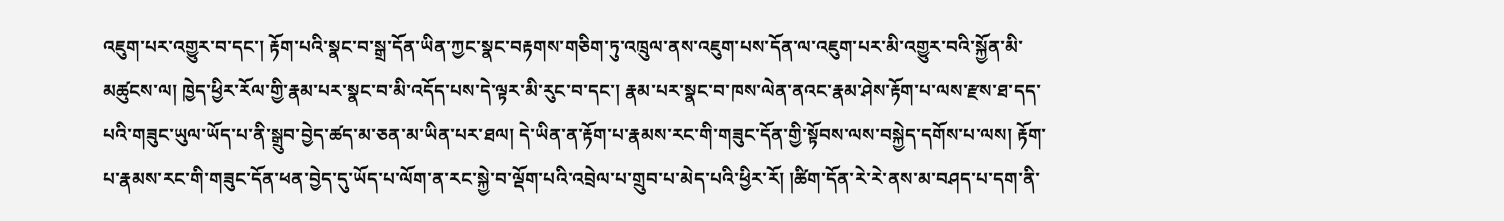འཇུག་པར་འགྱུར་བ་དང་། རྟོག་པའི་སྣང་བ་སྒྲ་དོན་ཡིན་ཀྱང་སྣང་བརྟགས་གཅིག་ཏུ་འཁྲུལ་ནས་འཇུག་པས་དོན་ལ་འཇུག་པར་མི་འགྱུར་བའི་སྐྱོན་མི་མཚུངས་ལ། ཁྱེད་ཕྱིར་རོལ་གྱི་རྣམ་པར་སྣང་བ་མི་འདོད་པས་དེ་ལྟར་མི་རུང་བ་དང་། རྣམ་པར་སྣང་བ་ཁས་ལེན་ནའང་རྣམ་ཤེས་རྟོག་པ་ལས་རྫས་ཐ་དད་པའི་གཟུང་ཡུལ་ཡོད་པ་ནི་སྒྲུབ་བྱེད་ཚད་མ་ཅན་མ་ཡིན་པར་ཐལ། དེ་ཡིན་ན་རྟོག་པ་རྣམས་རང་གི་གཟུང་དོན་གྱི་སྟོབས་ལས་བསྐྱེད་དགོས་པ་ལས། རྟོག་པ་རྣམས་རང་གི་གཟུང་དོན་ཕན་བྱེད་དུ་ཡོད་པ་ལོག་ན་རང་སྐྱེ་བ་ལྡོག་པའི་འབྲེལ་པ་གྲུབ་པ་མེད་པའི་ཕྱིར་རོ། །ཚིག་དོན་རེ་རེ་ནས་མ་བཤད་པ་དག་ནི་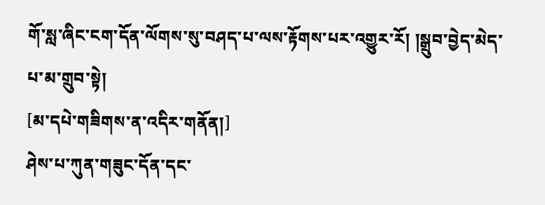གོ་སླ་ཞིང་ངག་དོན་ལོགས་སུ་བཤད་པ་ལས་རྟོགས་པར་འགྱུར་རོ། །སྒྲུབ་བྱེད་མེད་པ་མ་གྲུབ་སྟེ།
[མ་དཔེ་གཟིགས་ན་འདིར་གནོན།]
ཤེས་པ་ཀུན་གཟུང་དོན་དང་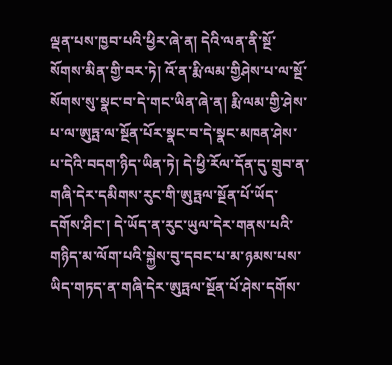ལྡན་པས་ཁྱབ་པའི་ཕྱིར་ཞེ་ན། དེའི་ལན་ནི་སྔོ་སོགས་མིན་གྱི་བར་ཏེ། འོ་ན་རྨི་ལམ་གྱིཤེས་པ་ལ་སྔོ་སོགས་སུ་སྣང་བ་དེ་གང་ཡིན་ཞེ་ན། རྨི་ལམ་གྱི་ཤེས་པ་ལ་ཨུཏྤ་ལ་སྔོན་པོར་སྣང་བ་དེ་སྣང་མཁན་ཤེས་པ་དེའི་བདག་ཉིད་ཡིན་ཏེ། དེ་ཕྱི་རོལ་དོན་དུ་གྲུབ་ན་གཞི་དེར་དམིགས་རུང་གི་ཨུཏྤལ་སྔོན་པོ་ཡོད་དགོས་ཤིང་། དེ་ཡོད་ན་རུང་ཡུལ་དེར་གནས་པའི་གཉིད་མ་ལོག་པའི་སྐྱེས་བུ་དབང་པ་མ་ཉམས་པས་ཡིད་གཏད་ན་གཞི་དེར་ཨུཏྤལ་སྔོན་པོ་ཤེས་དགོས་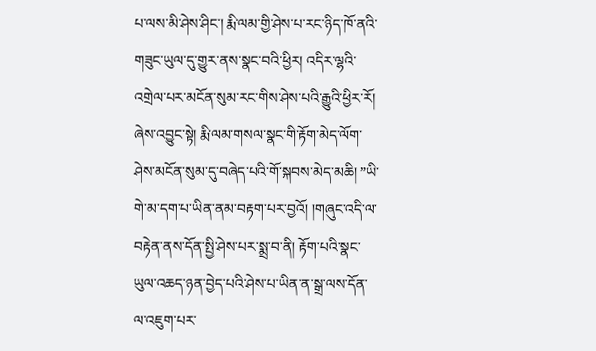པ་ལས་མི་ཤེས་ཤིང་། རྨི་ལམ་གྱི་ཤེས་པ་རང་ཉིད་ཁོ་ནའི་གཟུང་ཡུལ་དུ་གྱུར་ནས་སྣང་བའི་ཕྱིར། འདིར་ལྷའི་འགྲེལ་པར་མངོན་སུམ་རང་གིས་ཤེས་པའི་རྒྱུའི་ཕྱིར་རོ། ཞེས་འབྱུང་སྟེ། རྨི་ལམ་གསལ་སྣང་གི་རྟོག་མེད་ལོག་ཤེས་མངོན་སུམ་དུ་བཞེད་པའི་གོ་སྐབས་མེད་མཆི། ”ཡི་གེ་མ་དག་པ་ཡིན་ནམ་བརྟག་པར་བྱའོ། །གཞུང་འདི་ལ་བརྟེན་ནས་དོན་སྤྱི་ཤེས་པར་སྨྲ་བ་ནི། རྟོག་པའི་སྣང་ཡུལ་འཆད་ཉན་བྱེད་པའི་ཤེས་པ་ཡིན་ན་སྒྲ་ལས་དོན་ལ་འཇུག་པར་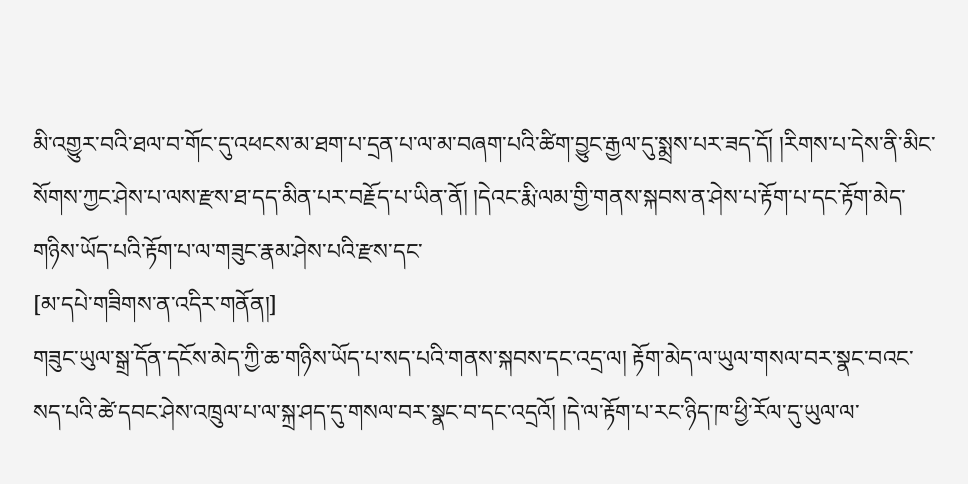མི་འགྱུར་བའི་ཐལ་བ་གོང་དུ་འཕངས་མ་ཐག་པ་དྲན་པ་ལ་མ་བཞག་པའི་ཚིག་བྱུང་རྒྱལ་དུ་སྨྲས་པར་ཟད་དོ། །རིགས་པ་དེས་ནི་མིང་སོགས་ཀྱང་ཤེས་པ་ལས་རྫས་ཐ་དད་མིན་པར་བརྗོད་པ་ཡིན་ནོ། །དེའང་རྨི་ལམ་གྱི་གནས་སྐབས་ན་ཤེས་པ་རྟོག་པ་དང་རྟོག་མེད་གཉིས་ཡོད་པའི་རྟོག་པ་ལ་གཟུང་རྣམ་ཤེས་པའི་རྫས་དང་
[མ་དཔེ་གཟིགས་ན་འདིར་གནོན།]
གཟུང་ཡུལ་སྒྲ་དོན་དངོས་མེད་ཀྱི་ཆ་གཉིས་ཡོད་པ་སད་པའི་གནས་སྐབས་དང་འདྲ་ལ། རྟོག་མེད་ལ་ཡུལ་གསལ་བར་སྣང་བའང་སད་པའི་ཚེ་དབང་ཤེས་འཁྲུལ་པ་ལ་སྐྲ་ཤད་དུ་གསལ་བར་སྣང་བ་དང་འདྲའོ། །དེ་ལ་རྟོག་པ་རང་ཉིད་ཁ་ཕྱི་རོལ་དུ་ཡུལ་ལ་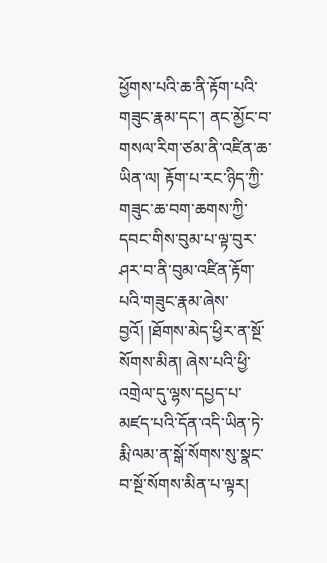ཕྱོགས་པའི་ཆ་ནི་རྟོག་པའི་གཟུང་རྣམ་དང་། ནང་མྱོང་བ་གསལ་རིག་ཙམ་ནི་འཛིན་ཆ་ཡིན་ལ། རྟོག་པ་རང་ཉིད་ཀྱི་གཟུང་ཆ་བག་ཆགས་ཀྱི་དབང་གིས་བུམ་པ་ལྟ་བུར་ཤར་བ་ནི་བུམ་འཛིན་རྟོག་པའི་གཟུང་རྣམ་ཞེས་བྱའོ། །ཐོགས་མེད་ཕྱིར་ན་སྔོ་སོགས་མིན། ཞེས་པའི་ཕྱི་འགྲེལ་དུ་ལྷས་དཔྱད་པ་མཛད་པའི་དོན་འདི་ཡིན་ཏེ་རྨི་ལམ་ན་སྒོ་སོགས་སུ་སྣང་བ་སྔོ་སོགས་མིན་པ་ལྟར།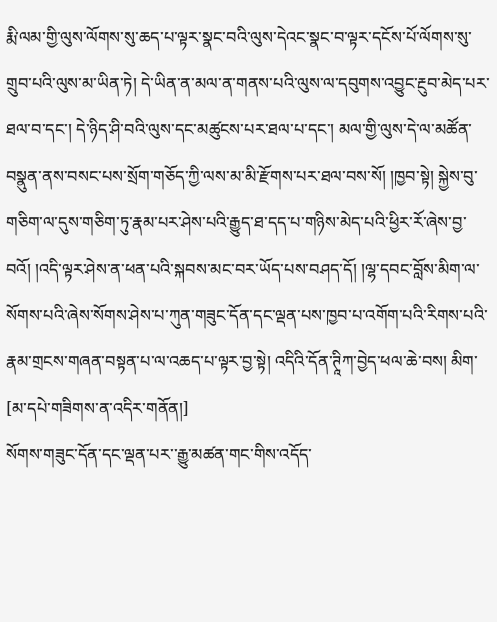རྨི་ལམ་གྱི་ལུས་ལོགས་སུ་ཆད་པ་ལྟར་སྣང་བའི་ལུས་དེའང་སྣང་བ་ལྟར་དངོས་པོ་ལོགས་སུ་གྲུབ་པའི་ལུས་མ་ཡིན་ཏེ། དེ་ཡིན་ན་མལ་ན་གནས་པའི་ལུས་ལ་དབུགས་འབྱུང་རྔུབ་མེད་པར་ཐལ་བ་དང་། དེ་ཉིད་ཤི་བའི་ལུས་དང་མཚུངས་པར་ཐལ་པ་དང་། མལ་གྱི་ལུས་དེ་ལ་མཚོན་བསྣུན་ནས་བསང་པས་སྲོག་གཅོད་ཀྱི་ལས་མ་མི་རྫོགས་པར་ཐལ་བས་སོ། །ཁྱབ་སྟེ། སྐྱེས་བུ་གཅིག་ལ་དུས་གཅིག་ཏུ་རྣམ་པར་ཤེས་པའི་རྒྱུད་ཐ་དད་པ་གཉིས་མེད་པའི་ཕྱིར་རོ་ཞེས་བྱ་བའོ། །འདི་ལྟར་ཤེས་ན་ཕན་པའི་སྐབས་མང་བར་ཡོད་པས་བཤད་དོ། །ལྷ་དབང་བློས་མིག་ལ་སོགས་པའི་ཞེས་སོགས་ཤེས་པ་ཀུན་གཟུང་དོན་དང་ལྡན་པས་ཁྱབ་པ་འགོག་པའི་རིགས་པའི་རྣམ་གྲངས་གཞན་བསྟན་པ་ལ་འཆད་པ་ལྟར་བྱ་སྟེ། འདིའི་དོན་ཊཱིཀ་བྱེད་ཕལ་ཆེ་བས། མིག་
[མ་དཔེ་གཟིགས་ན་འདིར་གནོན།]
སོགས་གཟུང་དོན་དང་ལྡན་པར་་རྒྱུ་མཚན་གང་གིས་འདོད་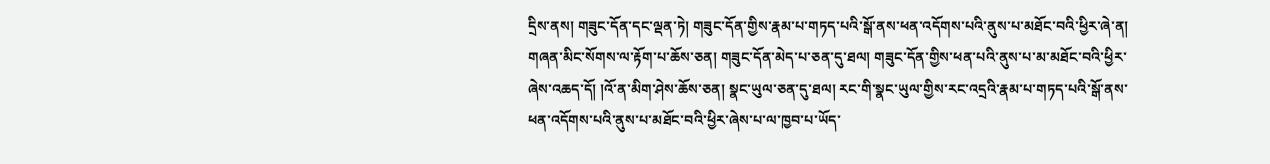དྲིས་ནས། གཟུང་དོན་དང་ལྡན་ཏེ། གཟུང་དོན་གྱིས་རྣམ་པ་གཏད་པའི་སྒོ་ནས་ཕན་འདོགས་པའི་ནུས་པ་མཐོང་བའི་ཕྱིར་ཞེ་ན། གཞན་མིང་སོགས་ལ་རྟོག་པ་ཆོས་ཅན། གཟུང་དོན་མེད་པ་ཅན་དུ་ཐལ། གཟུང་དོན་གྱིས་ཕན་པའི་ནུས་པ་མ་མཐོང་བའི་ཕྱིར་ཞེས་འཆད་དོ། །འོ་ན་མིག་ཤེས་ཆོས་ཅན། སྣང་ཡུལ་ཅན་དུ་ཐལ། རང་གི་སྣང་ཡུལ་གྱིས་རང་འདྲའི་རྣམ་པ་གཏད་པའི་སྒོ་ནས་ཕན་འདོགས་པའི་ནུས་པ་མཐོང་བའི་ཕྱིར་ཞེས་པ་ལ་ཁྱབ་པ་ཡོད་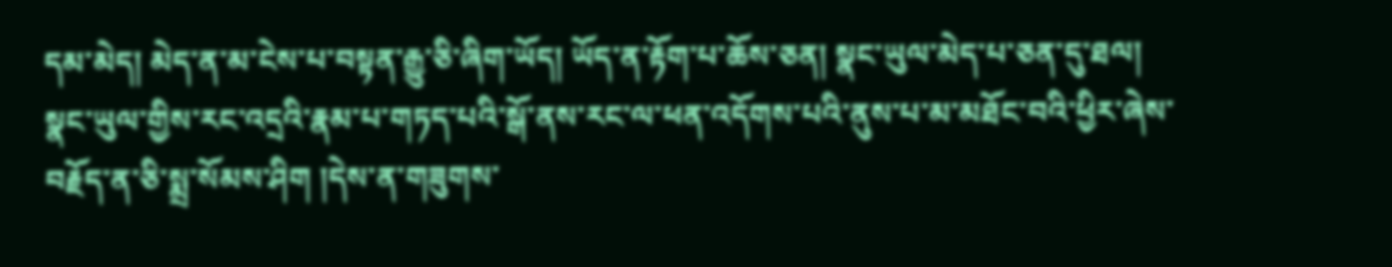དམ་མེད། མེད་ན་མ་ངེས་པ་བསྟན་རྒྱུ་ཅི་ཞིག་ཡོད། ཡོད་ན་རྟོག་པ་ཆོས་ཅན། སྣང་ཡུལ་མེད་པ་ཅན་དུ་ཐལ། སྣང་ཡུལ་གྱིས་རང་འདྲའི་རྣམ་པ་གཏད་པའི་སྒོ་ནས་རང་ལ་ཕན་འདོགས་པའི་ནུས་པ་མ་མཐོང་བའི་ཕྱིར་ཞེས་བརྗོད་ན་ཅི་སྨྲ་སོམས་ཤིག །དེས་ན་གཟུགས་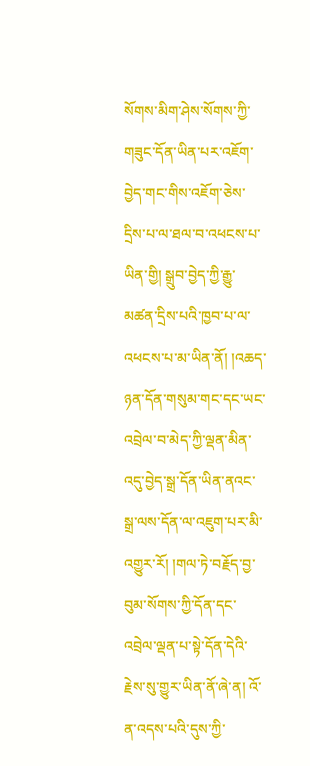སོགས་མིག་ཤེས་སོགས་ཀྱི་གཟུང་དོན་ཡིན་པར་འཇོག་བྱེད་གང་གིས་འཇོག་ཅེས་དྲིས་པ་ལ་ཐལ་བ་འཕངས་པ་ཡིན་གྱི། སྒྲུབ་བྱེད་ཀྱི་རྒྱུ་མཚན་དྲིས་པའི་ཁྱབ་པ་ལ་འཕངས་པ་མ་ཡིན་ནོ། །འཆད་ཉན་དོན་གསུམ་གང་དང་ཡང་འབྲེལ་བ་མེད་ཀྱི་ལྡན་མིན་འདུ་བྱེད་སྒྲ་དོན་ཡིན་ནའང་སྒྲ་ལས་དོན་ལ་འཇུག་པར་མི་འགྱུར་རོ། །གལ་ཏེ་བརྗོད་བྱ་བུམ་སོགས་ཀྱི་དོན་དང་འབྲེལ་ལྡན་པ་སྟེ་དོན་དེའི་རྗེས་སུ་གྱུར་ཡིན་ནོ་ཞེ་ན། འོ་ན་འདས་པའི་དུས་ཀྱི་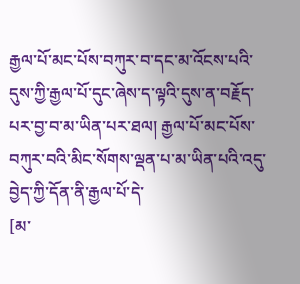རྒྱལ་པོ་མང་པོས་བཀུར་བ་དང་མ་འོངས་པའི་དུས་ཀྱི་རྒྱལ་པོ་དུང་ཞེས་ད་ལྟའི་དུས་ན་བརྗོད་པར་བྱ་བ་མ་ཡིན་པར་ཐལ། རྒྱལ་པོ་མང་པོས་བཀུར་བའི་མིང་སོགས་ལྡན་པ་མ་ཡིན་པའི་འདུ་བྱེད་ཀྱི་དོན་ནི་རྒྱལ་པོ་དེ་
[མ་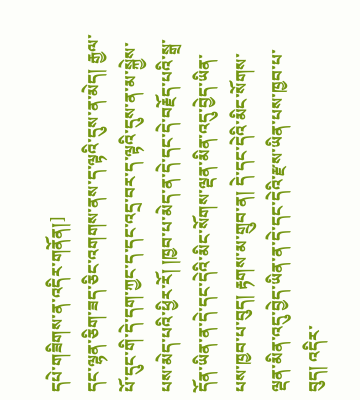དཔེ་གཟིགས་ན་འདིར་གནོན།]
དང་ལྷན་ཅིག་ཟད་ཅིང་འགགས་ནས་ད་ལྟའི་དུས་ན་མེད། རྒྱལ་པོ་དུང་གི་དེ་དག་ཀྱང་ད་དང་འདྲ་བར་ད་ལྟའི་དུས་ན་མ་སྐྱེས་པས་མེད་པའི་ཕྱིར་རོ། །ཁྱབ་པ་མེད་ན་དེ་དང་དེ་བརྗོད་པའི་སྒྲ་དོན་ཡིན་ན་དེ་དང་དེའི་མིང་སོགས་ལྡན་མིན་འདུ་བྱེད་ཡིན་པས་ཁྱབ་པ་བུད། རྟགས་མ་གྲུབ་ན། དེ་དང་དེའི་མིང་སོགས་ལྡན་མིན་འདུ་བྱེད་ཡིན་ན་དེ་དང་དེའི་རྫས་ཡིན་པས་ཁྱབ་པ་བུད། འདིར་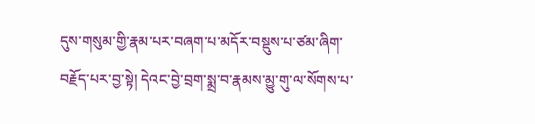དུས་གསུམ་གྱི་རྣམ་པར་བཞག་པ་མདོར་བསྡུས་པ་ཙམ་ཞིག་བརྗོད་པར་བྱ་སྟེ། དེའང་བྱེ་བྲག་སྨྲ་བ་རྣམས་མྱུ་གུ་ལ་སོགས་པ་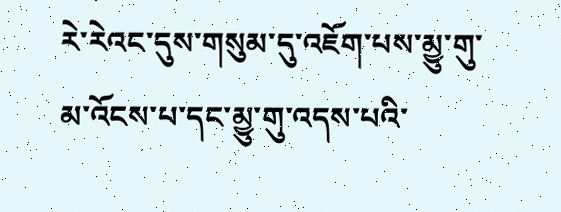རེ་རེའང་དུས་གསུམ་དུ་འཇོག་པས་མྱུ་གུ་མ་འོངས་པ་དང་མྱུ་གུ་འདས་པའི་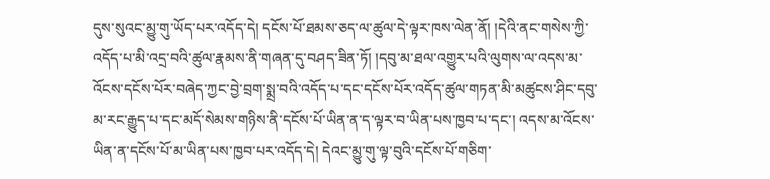དུས་སུའང་མྱུ་གུ་ཡོད་པར་འདོད་དེ། དངོས་པོ་ཐམས་ཅད་ལ་ཚུལ་དེ་ལྟར་ཁས་ལེན་ནོ། །དེའི་ནང་གསེས་ཀྱི་འདོད་པ་མི་འདྲ་བའི་ཚུལ་རྣམས་ནི་གཞན་དུ་བཤད་ཟིན་ཏོ། །དབུ་མ་ཐལ་འགྱུར་པའི་ལུགས་ལ་འདས་མ་འོངས་དངོས་པོར་བཞེད་ཀྱང་བྱེ་བྲག་སྨྲ་བའི་འདོད་པ་དང་དངོས་པོར་འདོད་ཚུལ་གཏན་མི་མཚུངས་ཤིང་དབུ་མ་རང་རྒྱུད་པ་དང་མདོ་སེམས་གཉིས་ནི་དངོས་པོ་ཡིན་ན་ད་ལྟར་བ་ཡིན་པས་ཁྱབ་པ་དང་། འདས་མ་འོངས་ཡིན་ན་དངོས་པོ་མ་ཡིན་པས་ཁྱབ་པར་འདོད་དེ། དེའང་མྱུ་གུ་ལྟ་བུའི་དངོས་པོ་གཅིག་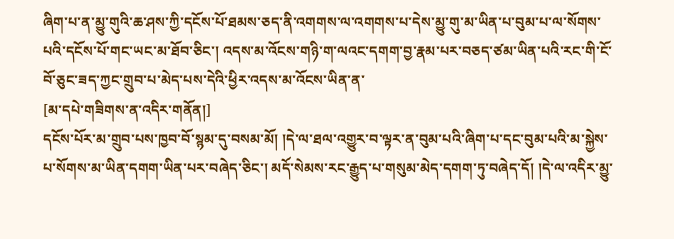ཞིག་པ་ན་མྱུ་གུའི་ཆ་ཤས་ཀྱི་དངོས་པོ་ཐམས་ཅད་ནི་འགགས་ལ་འགགས་པ་དེས་མྱུ་གུ་མ་ཡིན་པ་བུམ་པ་ལ་སོགས་པའི་དངོས་པོ་གང་ཡང་མ་ཐོབ་ཅིང་། འདས་མ་འོངས་གཉི་ག་ལའང་དགག་བྱ་རྣམ་པར་བཅད་ཙམ་ཡིན་པའི་རང་གི་ངོ་བོ་ཅུང་ཟད་ཀྱང་གྲུབ་པ་མེད་པས་དེའི་ཕྱིར་འདས་མ་འོངས་ཡིན་ན་
[མ་དཔེ་གཟིགས་ན་འདིར་གནོན།]
དངོས་པོར་མ་གྲུབ་པས་ཁྱབ་བོ་སྙམ་དུ་བསམ་མོ། །དེ་ལ་ཐལ་འགྱུར་བ་ལྟར་ན་བུམ་པའི་ཞིག་པ་དང་བུམ་པའི་མ་སྐྱེས་པ་སོགས་མ་ཡིན་དགག་ཡིན་པར་བཞེད་ཅིང་། མདོ་སེམས་རང་རྒྱུད་པ་གསུམ་མེད་དགག་ཏུ་བཞེད་དོ། །དེ་ལ་འདིར་མྱུ་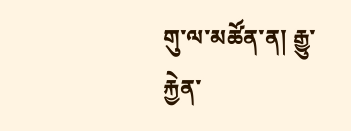གུ་ལ་མཚོན་ན། རྒྱུ་རྐྱེན་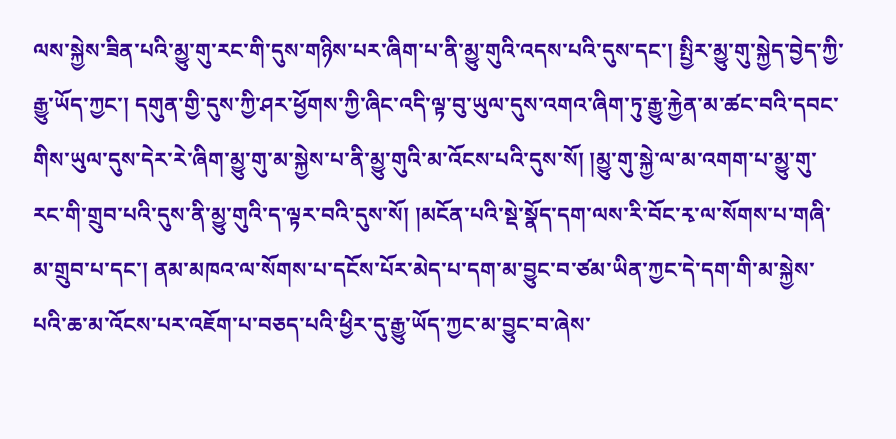ལས་སྐྱེས་ཟིན་པའི་མྱུ་གུ་རང་གི་དུས་གཉིས་པར་ཞིག་པ་ནི་མྱུ་གུའི་འདས་པའི་དུས་དང་། སྤྱིར་མྱུ་གུ་སྐྱེད་བྱེད་ཀྱི་རྒྱུ་ཡོད་ཀྱང་། དགུན་གྱི་དུས་ཀྱི་ཤར་ཕྱོགས་ཀྱི་ཞིང་འདི་ལྟ་བུ་ཡུལ་དུས་འགའ་ཞིག་ཏུ་རྒྱུ་རྐྱེན་མ་ཚང་བའི་དབང་གིས་ཡུལ་དུས་དེར་རེ་ཞིག་མྱུ་གུ་མ་སྐྱེས་པ་ནི་མྱུ་གུའི་མ་འོངས་པའི་དུས་སོ། །མྱུ་གུ་སྐྱེ་ལ་མ་འགག་པ་མྱུ་གུ་རང་གི་གྲུབ་པའི་དུས་ནི་མྱུ་གུའི་ད་ལྟར་བའི་དུས་སོ། །མངོན་པའི་སྡེ་སྣོད་དག་ལས་རི་བོང་རྭ་ལ་སོགས་པ་གཞི་མ་གྲུབ་པ་དང་། ནམ་མཁའ་ལ་སོགས་པ་དངོས་པོར་མེད་པ་དག་མ་བྱུང་བ་ཙམ་ཡིན་ཀྱང་དེ་དག་གི་མ་སྐྱེས་པའི་ཆ་མ་འོངས་པར་འཇོག་པ་བཅད་པའི་ཕྱིར་དུ་རྒྱུ་ཡོད་ཀྱང་མ་བྱུང་བ་ཞེས་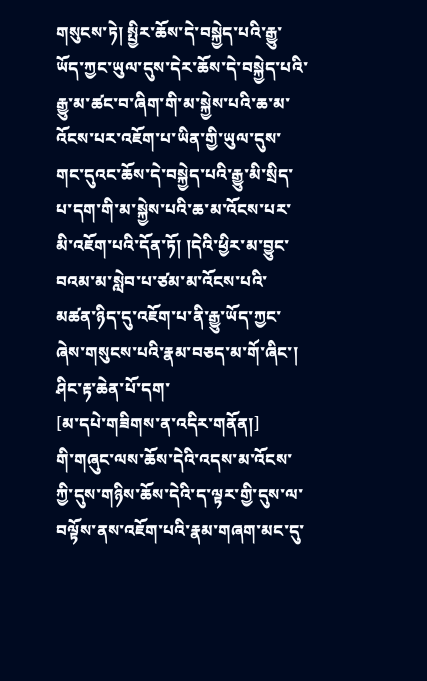གསུངས་ཏེ། སྤྱིར་ཆོས་དེ་བསྐྱེད་པའི་རྒྱུ་ཡོད་ཀྱང་ཡུལ་དུས་དེར་ཆོས་དེ་བསྐྱེད་པའི་རྒྱུ་མ་ཚང་བ་ཞིག་གི་མ་སྐྱེས་པའི་ཆ་མ་འོངས་པར་འཇོག་པ་ཡིན་གྱི་ཡུལ་དུས་གང་དུའང་ཆོས་དེ་བསྐྱེད་པའི་རྒྱུ་མི་སྲིད་པ་དག་གི་མ་སྐྱེས་པའི་ཆ་མ་འོངས་པར་མི་འཇོག་པའི་དོན་ཏོ། །དེའི་ཕྱིར་མ་བྱུང་བའམ་མ་སླེབ་པ་ཙམ་མ་འོངས་པའི་མཚན་ཉིད་དུ་འཇོག་པ་ནི་རྒྱུ་ཡོད་ཀྱང་ཞེས་གསུངས་པའི་རྣམ་བཅད་མ་གོ་ཞིང་། ཤིང་རྟ་ཆེན་པོ་དག་
[མ་དཔེ་གཟིགས་ན་འདིར་གནོན།]
གི་གཞུང་ལས་ཆོས་དེའི་འདས་མ་འོངས་ཀྱི་དུས་གཉིས་ཆོས་དེའི་ད་ལྟར་གྱི་དུས་ལ་བལྟོས་ནས་འཇོག་པའི་རྣམ་གཞག་མང་དུ་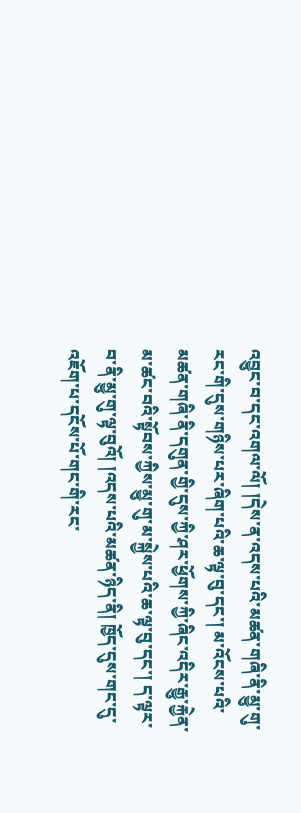འབྱུང་བ་དང་འགལ་ལོ། །དེས་ན་འདས་པའི་མཚན་གཞི་ནི་མྱུ་གུ་རང་གི་དུས་གཉིས་པར་ཞིག་པའི་ཆ་ལྟ་བུ་དང་། མ་འོངས་པའི་མཚན་གཞི་ནི་དགུན་གྱི་དུས་ཀྱི་ཤར་ཕྱོགས་ཀྱི་ཞིང་འདིར་རྒྱུ་རྐྱེན་མ་ཚང་བའི་སྟོབས་ཀྱིས་མྱུ་གུ་མ་སྐྱེས་པའི་ཆ་ལྟ་བུ་དང་། ད་ལྟར་བ་ནི་མྱུ་གུ་ལྟ་བུའོ། །འདས་པའི་མཚན་ཉིད་ནི། ཁྱོད་དུས་གང་དུ་འཇོག་པ་དངོས་པོ་གང་གི་རང་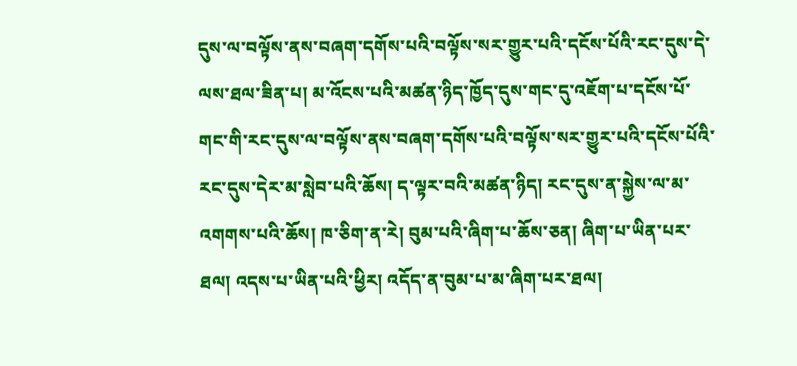དུས་ལ་བལྟོས་ནས་བཞག་དགོས་པའི་བལྟོས་སར་གྱུར་པའི་དངོས་པོའི་རང་དུས་དེ་ལས་ཐལ་ཟིན་པ། མ་འོངས་པའི་མཚན་ཉིད་ཁྱོད་དུས་གང་དུ་འཇོག་པ་དངོས་པོ་གང་གི་རང་དུས་ལ་བལྟོས་ནས་བཞག་དགོས་པའི་བལྟོས་སར་གྱུར་པའི་དངོས་པོའི་རང་དུས་དེར་མ་སླེབ་པའི་ཆོས། ད་ལྟར་བའི་མཚན་ཉིད། རང་དུས་ན་སྐྱེས་ལ་མ་འགགས་པའི་ཆོས། ཁ་ཅིག་ན་རེ། བུམ་པའི་ཞིག་པ་ཆོས་ཅན། ཞིག་པ་ཡིན་པར་ཐལ། འདས་པ་ཡིན་པའི་ཕྱིར། འདོད་ན་བུམ་པ་མ་ཞིག་པར་ཐལ།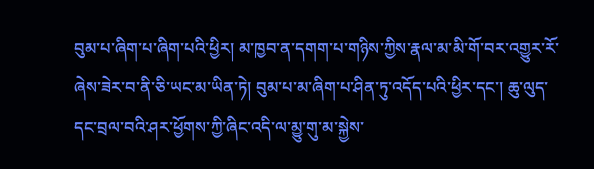བུམ་པ་ཞིག་པ་ཞིག་པའི་ཕྱིར། མ་ཁྱབ་ན་དགག་པ་གཉིས་ཀྱིས་རྣལ་མ་མི་གོ་བར་འགྱུར་རོ་ཞེས་ཟེར་བ་ནི་ཅི་ཡང་མ་ཡིན་ཏེ། བུམ་པ་མ་ཞིག་པ་ཤིན་ཏུ་འདོད་པའི་ཕྱིར་དང་། ཆུ་ལུད་དང་བྲལ་བའི་ཤར་ཕྱོགས་ཀྱི་ཞིང་འདི་ལ་མྱུ་གུ་མ་སྐྱེས་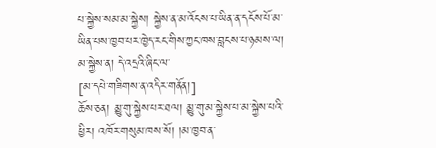པ་སྐྱེས་སམ་མ་སྐྱེས། སྐྱེས་ན་མ་འོངས་པ་ཡིན་ན་དངོས་པོ་མ་ཡིན་པས་ཁྱབ་པར་ཁྱེད་རང་གིས་ཀྱང་ཁས་བླངས་པ་ཉམས་ལ། མ་སྐྱེས་ན། དེ་འདྲའི་ཞིང་ལ་
[མ་དཔེ་གཟིགས་ན་འདིར་གནོན།]
ཆོས་ཅན། མྱུ་གུ་སྐྱེས་པར་ཐལ། མྱུ་གུ་མ་སྐྱེས་པ་མ་སྐྱེས་པའི་ཕྱིར། འཁོར་གསུམ་ཁས་སོ། །མ་ཁྱབ་ན་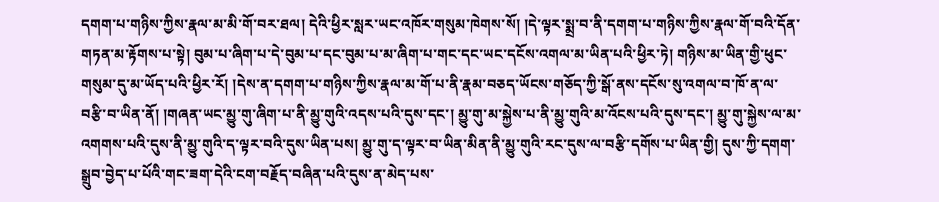དགག་པ་གཉིས་ཀྱིས་རྣལ་མ་མི་གོ་བར་ཐལ། དེའི་ཕྱིར་སླར་ཡང་འཁོར་གསུམ་ཁེགས་སོ། །དེ་ལྟར་སྨྲ་བ་ནི་དགག་པ་གཉིས་ཀྱིས་རྣལ་གོ་བའི་དོན་གཏན་མ་རྟོགས་པ་སྟེ། བུམ་པ་ཞིག་པ་དེ་བུམ་པ་དང་བུམ་པ་མ་ཞིག་པ་གང་དང་ཡང་དངོས་འགལ་མ་ཡིན་པའི་ཕྱིར་ཏེ། གཉིས་མ་ཡིན་གྱི་ཕུང་གསུམ་དུ་མ་ཡོད་པའི་ཕྱིར་རོ། །དེས་ན་དགག་པ་གཉིས་ཀྱིས་རྣལ་མ་གོ་པ་ནི་རྣམ་བཅད་ཡོངས་གཅོད་ཀྱི་སྒོ་ནས་དངོས་སུ་འགལ་བ་ཁོ་ན་ལ་བརྩི་བ་ཡིན་ནོ། །གཞན་ཡང་མྱུ་གུ་ཞིག་པ་ནི་མྱུ་གུའི་འདས་པའི་དུས་དང་། མྱུ་གུ་མ་སྐྱེས་པ་ནི་མྱུ་གུའི་མ་འོངས་པའི་དུས་དང་། མྱུ་གུ་སྐྱེས་ལ་མ་འགགས་པའི་དུས་ནི་མྱུ་གུའི་ད་ལྟར་བའི་དུས་ཡིན་པས། མྱུ་གུ་ད་ལྟར་བ་ཡིན་མིན་ནི་མྱུ་གུའི་རང་དུས་ལ་བརྩི་དགོས་པ་ཡིན་གྱི། དུས་ཀྱི་དགག་སྒྲུབ་བྱེད་པ་པོའི་གང་ཟག་དེའི་ངག་བརྗོད་བཞིན་པའི་དུས་ན་མེད་པས་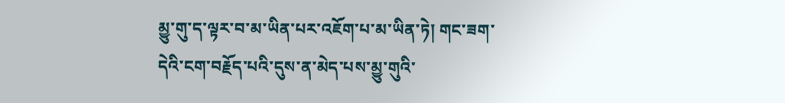མྱུ་གུ་ད་ལྟར་བ་མ་ཡིན་པར་འཇོག་པ་མ་ཡིན་ཏེ། གང་ཟག་དེའི་ངག་བརྗོད་པའི་དུས་ན་མེད་པས་མྱུ་གུའི་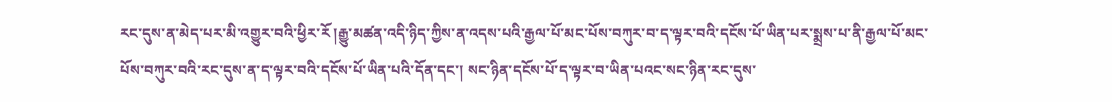རང་དུས་ན་མེད་པར་མི་འགྱུར་བའི་ཕྱིར་རོ །རྒྱུ་མཚན་འདི་ཉིད་ཀྱིས་ན་འདས་པའི་རྒྱལ་པོ་མང་པོས་བཀུར་བ་ད་ལྟར་བའི་དངོས་པོ་ཡིན་པར་སྨྲས་པ་ནི་རྒྱལ་པོ་མང་པོས་བཀུར་བའི་རང་དུས་ན་ད་ལྟར་བའི་དངོས་པོ་ཡིན་པའི་དོན་དང་། སང་ཉིན་དངོས་པོ་ད་ལྟར་བ་ཡིན་པའང་སང་ཉིན་རང་དུས་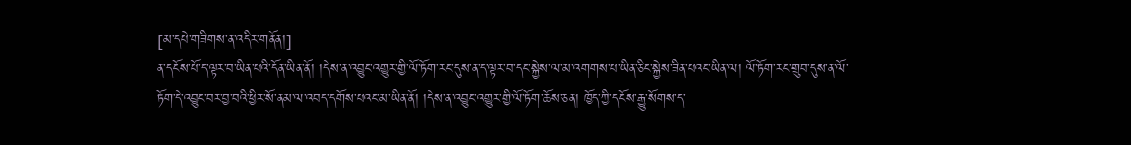[མ་དཔེ་གཟིགས་ན་འདིར་གནོན།]
ན་དངོས་པོ་ད་ལྟར་བ་ཡིན་པའི་དོན་ཡིན་ནོ། །དེས་ན་འབྱུང་འགྱུར་གྱི་ལོ་ཏོག་རང་དུས་ན་ད་ལྟར་བ་དང་སྐྱེས་ལ་མ་འགགས་པ་ཡིན་ཅིང་སྐྱེས་ཟིན་པའང་ཡིན་ལ། ལོ་ཏོག་རང་གྲུབ་དུས་ན་ལོ་ཏོག་དེ་འབྱུང་བར་བྱ་བའི་ཕྱིར་སོ་ནམ་ལ་འབད་དགོས་པའང་མ་ཡིན་ནོ། །དེས་ན་འབྱུང་འགྱུར་གྱི་ལོ་ཏོག་ཆོས་ཅན། ཁྱོད་ཀྱི་དངོས་རྒྱུ་སོགས་ད་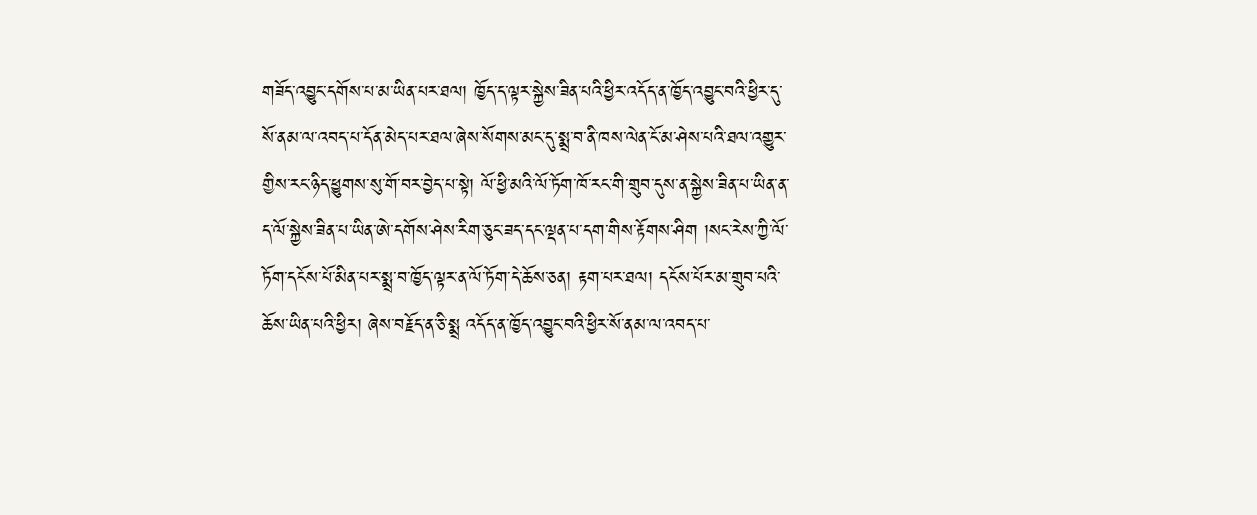གཟོད་འབྱུང་དགོས་པ་མ་ཡིན་པར་ཐལ། ཁྱོད་ད་ལྟར་སྐྱེས་ཟིན་པའི་ཕྱིར་འདོད་ན་ཁྱོད་འབྱུང་བའི་ཕྱིར་དུ་སོ་ནམ་ལ་འབད་པ་དོན་མེད་པར་ཐལ་ཞེས་སོགས་མང་དུ་སྨྲ་བ་ནི་ཁས་ལེན་ངོ་མ་ཤེས་པའི་ཐལ་འགྱུར་གྱིས་རང་ཉིད་ཕྱུགས་སུ་གོ་བར་བྱེད་པ་སྟེ། ལོ་ཕྱི་མའི་ལོ་ཏོག་ཁོ་རང་གི་གྲུབ་དུས་ན་སྐྱེས་ཟིན་པ་ཡིན་ན་ད་ལོ་སྐྱེས་ཟིན་པ་ཡིན་ཨེ་དགོས་ཤེས་རིག་ཅུང་ཟད་དང་ལྡན་པ་དག་གིས་རྟོགས་ཤིག །སང་རེས་ཀྱི་ལོ་ཏོག་དངོས་པོ་མིན་པར་སྨྲ་བ་ཁྱོད་ལྟར་ན་ལོ་ཏོག་དེ་ཆོས་ཅན། རྟག་པར་ཐལ། དངོས་པོར་མ་གྲུབ་པའི་ཆོས་ཡིན་པའི་ཕྱིར། ཞེས་བརྗོད་ན་ཅི་སྨྲ འདོད་ན་ཁྱོད་འབྱུང་བའི་ཕྱིར་སོ་ནམ་ལ་འབད་པ་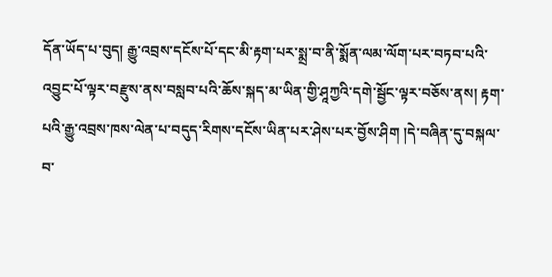དོན་ཡོད་པ་བུད། རྒྱུ་འབྲས་དངོས་པོ་དང་མི་རྟག་པར་སྨྲ་བ་ནི་སྨོན་ལམ་ལོག་པར་བཏབ་པའི་འབྱུང་པོ་ལྟར་བརྫུས་ནས་བསླབ་པའི་ཆོས་སྐད་མ་ཡིན་གྱི་ཤཱཀྱའི་དགེ་སྦྱོང་ལྟར་བཅོས་ནས། རྟག་པའི་རྒྱུ་འབྲས་ཁས་ལེན་པ་བདུད་རིགས་དངོས་ཡིན་པར་ཤེས་པར་བྱོས་ཤིག །དེ་བཞིན་དུ་བསྐལ་བ་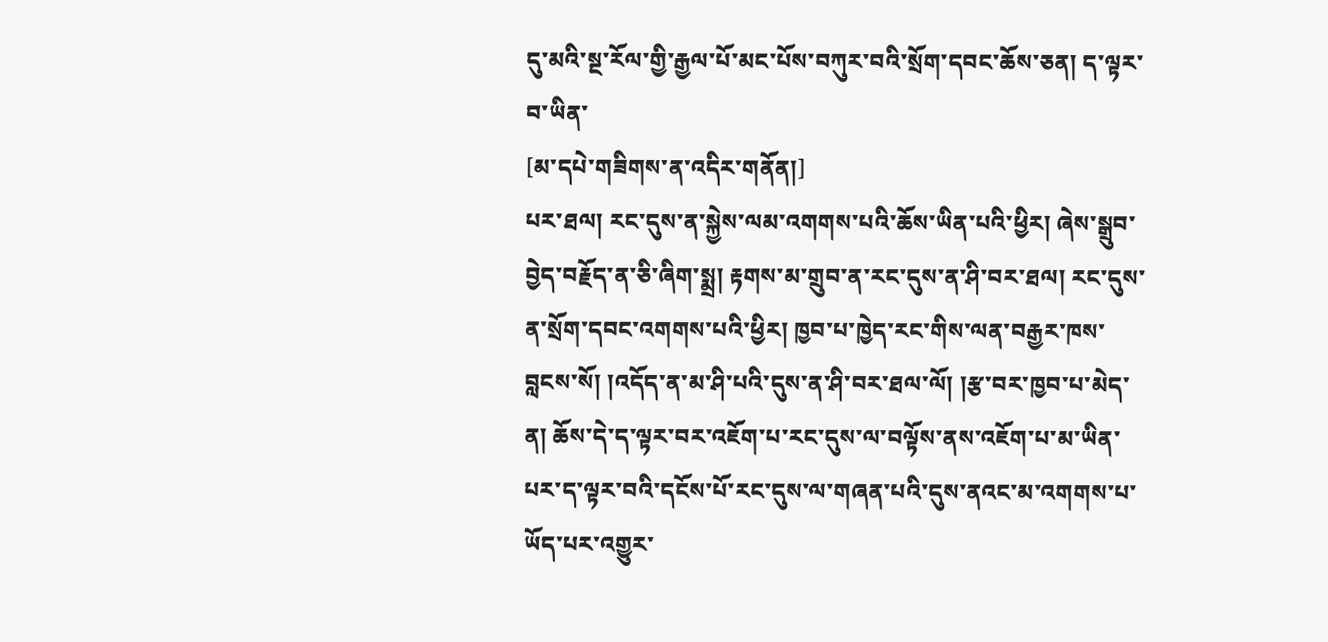དུ་མའི་སྔ་རོལ་གྱི་རྒྱལ་པོ་མང་པོས་བཀུར་བའི་སྲོག་དབང་ཆོས་ཅན། ད་ལྟར་བ་ཡིན་
[མ་དཔེ་གཟིགས་ན་འདིར་གནོན།]
པར་ཐལ། རང་དུས་ན་སྐྱེས་ལམ་འགགས་པའི་ཆོས་ཡིན་པའི་ཕྱིར། ཞེས་སྒྲུབ་བྱེད་བརྗོད་ན་ཅི་ཞིག་སྨྲ། རྟགས་མ་གྲུབ་ན་རང་དུས་ན་ཤི་བར་ཐལ། རང་དུས་ན་སྲོག་དབང་འགགས་པའི་ཕྱིར། ཁྱབ་པ་ཁྱེད་རང་གིས་ལན་བརྒྱར་ཁས་བླངས་སོ། །འདོད་ན་མ་ཤི་པའི་དུས་ན་ཤི་བར་ཐལ་ལོ། །རྩ་བར་ཁྱབ་པ་མེད་ན། ཆོས་དེ་ད་ལྟར་བར་འཇོག་པ་རང་དུས་ལ་བལྟོས་ནས་འཇོག་པ་མ་ཡིན་པར་ད་ལྟར་བའི་དངོས་པོ་རང་དུས་ལ་གཞན་པའི་དུས་ནའང་མ་འགགས་པ་ཡོད་པར་འགྱུར་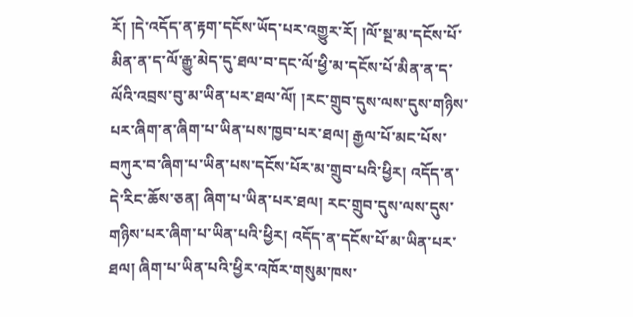རོ། །དེ་འདོད་ན་རྟག་དངོས་ཡོད་པར་འགྱུར་རོ། །ལོ་སྔ་མ་དངོས་པོ་མིན་ན་ད་ལོ་རྒྱུ་མེད་དུ་ཐལ་བ་དང་ལོ་ཕྱི་མ་དངོས་པོ་མིན་ན་ད་ལོའི་འབྲས་བུ་མ་ཡིན་པར་ཐལ་ལོ། །རང་གྲུབ་དུས་ལས་དུས་གཉིས་པར་ཞིག་ན་ཞིག་པ་ཡིན་པས་ཁྱབ་པར་ཐལ། རྒྱལ་པོ་མང་པོས་བཀུར་བ་ཞིག་པ་ཡིན་པས་དངོས་པོར་མ་གྲུབ་པའི་ཕྱིར། འདོད་ན་དེ་རིང་ཆོས་ཅན། ཞིག་པ་ཡིན་པར་ཐལ། རང་གྲུབ་དུས་ལས་དུས་གཉིས་པར་ཞིག་པ་ཡིན་པའི་ཕྱིར། འདོད་ན་དངོས་པོ་མ་ཡིན་པར་ཐལ། ཞིག་པ་ཡིན་པའི་ཕྱིར་འཁོར་གསུམ་ཁས་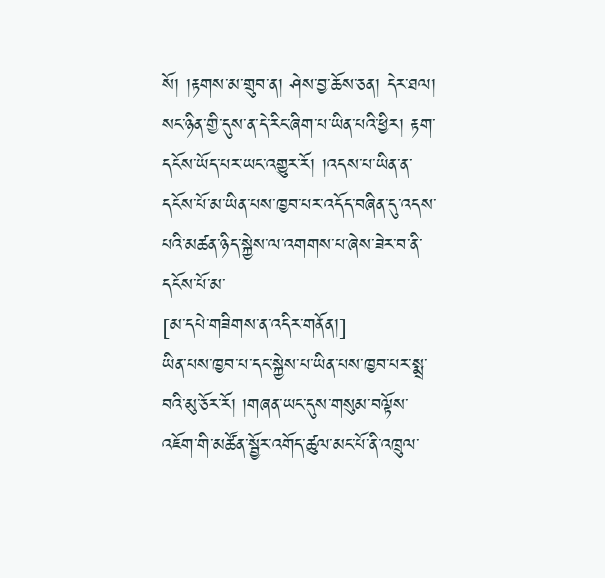སོ། །རྟགས་མ་གྲུབ་ན། ཤེས་བྱ་ཆོས་ཅན། དེར་ཐལ། སང་ཉིན་གྱི་དུས་ན་དེ་རིང་ཞིག་པ་ཡིན་པའི་ཕྱིར། རྟག་དངོས་ཡོད་པར་ཡང་འགྱུར་རོ། །འདས་པ་ཡིན་ན་དངོས་པོ་མ་ཡིན་པས་ཁྱབ་པར་འདོད་བཞིན་དུ་འདས་པའི་མཚན་ཉིད་སྐྱེས་ལ་འགགས་པ་ཞེས་ཟེར་བ་ནི་དངོས་པོ་མ་
[མ་དཔེ་གཟིགས་ན་འདིར་གནོན།]
ཡིན་པས་ཁྱབ་པ་དང་སྐྱེས་པ་ཡིན་པས་ཁྱབ་པར་སྨྲ་བའི་མུ་ཅོར་རོ། །གཞན་ཡང་དུས་གསུམ་བལྟོས་འཇོག་གི་མཚོན་སྦྱོར་འགོད་ཚུལ་མང་པོ་ནི་འཁྲུལ་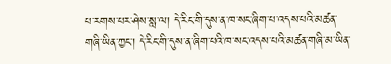པ་རགས་པར་ཤེས་སླ་ལ། དེ་རིང་གི་དུས་ན་ཁ་སང་ཞིག་པ་འདས་པའི་མཚན་གཞི་ཡིན་ཀྱང་། དེ་རིང་གི་དུས་ན་ཞིག་པའི་ཁ་སང་འདས་པའི་མཚན་གཞི་མ་ཡིན་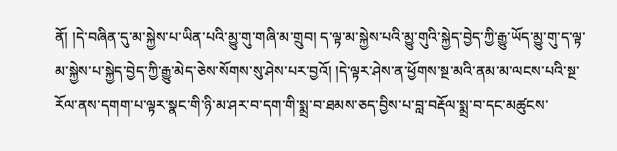ནོ། །དེ་བཞིན་དུ་མ་སྐྱེས་པ་ཡིན་པའི་མྱུ་གུ་གཞི་མ་གྲུབ། ད་ལྟ་མ་སྐྱེས་པའི་མྱུ་གུའི་སྐྱེད་བྱེད་ཀྱི་རྒྱུ་ཡོད་མྱུ་གུ་ད་ལྟ་མ་སྐྱེས་པ་སྐྱེད་བྱེད་ཀྱི་རྒྱུ་མེད་ཅེས་སོགས་སུ་ཤེས་པར་བྱའོ། །དེ་ལྟར་ཤེས་ན་ཕྱོགས་སྔ་མའི་ནམ་མ་ལངས་པའི་སྔ་རོལ་ནས་དགག་པ་ལྟར་སྣང་གི་ཉི་མ་ཤར་བ་དག་གི་སྨྲ་བ་ཐམས་ཅད་བྱིས་པ་བླ་བརྡོལ་སྨྲ་བ་དང་མཚུངས་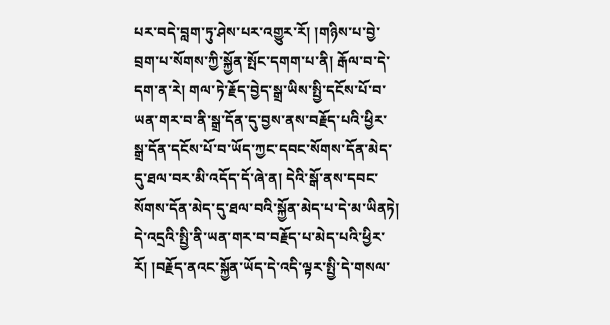པར་བདེ་བླག་ཏུ་ཤེས་པར་འགྱུར་རོ། །གཉིས་པ་བྱེ་བྲག་པ་སོགས་ཀྱི་སྐྱོན་སྤོང་དགག་པ་ནི། རྒོལ་བ་དེ་དག་ན་རེ། གལ་ཏེ་རྗོད་བྱེད་སྒྲ་ཡིས་སྤྱི་དངོས་པོ་བ་ཡན་གར་བ་ནི་སྒྲ་དོན་དུ་བྱས་ནས་བརྗོད་པའི་ཕྱིར་སྒྲ་དོན་དངོས་པོ་བ་ཡོད་ཀྱང་དབང་སོགས་དོན་མེད་དུ་ཐལ་བར་མི་འདོད་དོ་ཞེ་ན། དེའི་སྒོ་ནས་དབང་སོགས་དོན་མེད་དུ་ཐལ་བའི་སྐྱོན་མེད་པ་དེ་མ་ཡིནཏེ། དེ་འདྲའི་སྤྱི་ནི་ཡན་གར་བ་བརྗོད་པ་མེད་པའི་ཕྱིར་རོ། །བརྗོད་ནའང་སྐྱོན་ཡོད་དེ་འདི་ལྟར་སྤྱི་དེ་གསལ་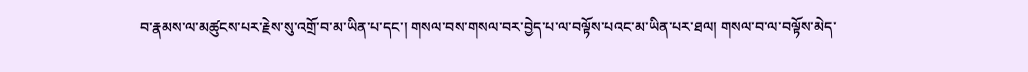བ་རྣམས་ལ་མཚུངས་པར་རྗེས་སུ་འགྲོ་བ་མ་ཡིན་པ་དང་། གསལ་བས་གསལ་བར་བྱེད་པ་ལ་བལྟོས་པའང་མ་ཡིན་པར་ཐལ། གསལ་བ་ལ་བལྟོས་མེད་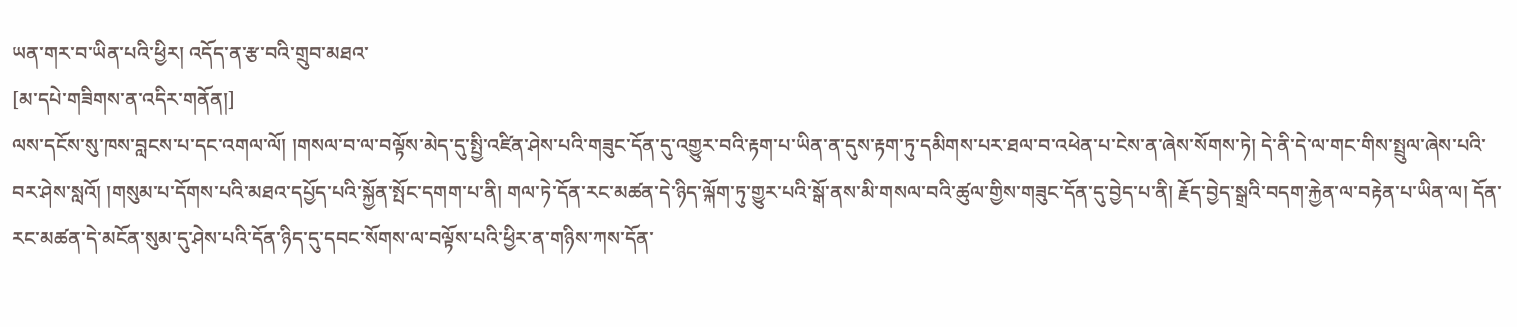ཡན་གར་བ་ཡིན་པའི་ཕྱིར། འདོད་ན་རྩ་བའི་གྲུབ་མཐའ་
[མ་དཔེ་གཟིགས་ན་འདིར་གནོན།]
ལས་དངོས་སུ་ཁས་བླངས་པ་དང་འགལ་ལོ། །གསལ་བ་ལ་བལྟོས་མེད་དུ་སྤྱི་འཛིན་ཤེས་པའི་གཟུང་དོན་དུ་འགྱུར་བའི་རྟག་པ་ཡིན་ན་དུས་རྟག་ཏུ་དམིགས་པར་ཐལ་བ་འཕེན་པ་ངེས་ན་ཞེས་སོགས་ཏེ། དེ་ནི་དེ་ལ་གང་གིས་སྤྲུལ་ཞེས་པའི་བར་ཤེས་སླའོ། །གསུམ་པ་དོགས་པའི་མཐའ་དཔྱོད་པའི་སྐྱོན་སྤོང་དགག་པ་ནི། གལ་ཏེ་དོན་རང་མཚན་དེ་ཉིད་ལྐོག་ཏུ་གྱུར་པའི་སྒོ་ནས་མི་གསལ་བའི་ཚུལ་གྱིས་གཟུང་དོན་དུ་བྱེད་པ་ནི། རྗོད་བྱེད་སྒྲའི་བདག་རྐྱེན་ལ་བརྟེན་པ་ཡིན་ལ། དོན་རང་མཚན་དེ་མངོན་སུམ་དུ་ཤེས་པའི་དོན་ཉིད་དུ་དབང་སོགས་ལ་བལྟོས་པའི་ཕྱིར་ན་གཉིས་ཀས་དོན་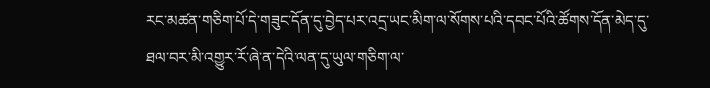རང་མཚན་གཅིག་པོ་དེ་གཟུང་དོན་དུ་བྱེད་པར་འདྲ་ཡང་མིག་ལ་སོགས་པའི་དབང་པོའི་ཚོགས་དོན་མེད་དུ་ཐལ་བར་མི་འགྱུར་རོ་ཞེ་ན་དེའི་ལན་དུ་ཡུལ་གཅིག་ལ་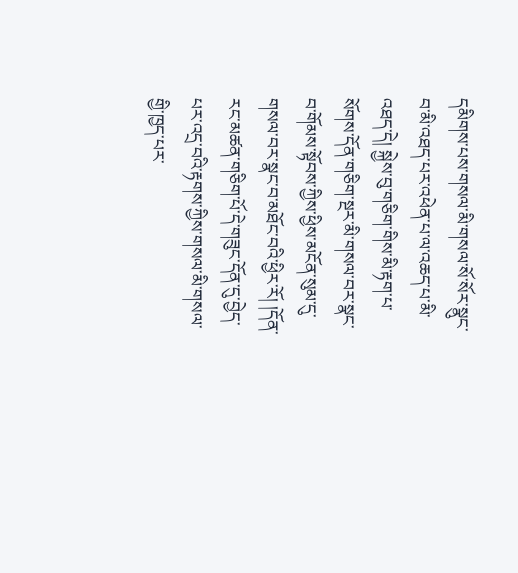དམིགས་པས་གསལ་མི་གསལ་སོ་སོར་སྣུང་བ་མི་འཐད་པར་འཕེན་པ་ལ་འཆད་པ་མི་འཐད་དེ། སྐྱེས་བུ་གཅིག་གིས་མི་རྟག་པ་སོགས་དོན་གཅིག་སྔར་མི་གསལ་བར་སྣང་བ་གོམས་སྟོབས་ཀྱིས་ཕྱིས་མངོན་སུམ་དུ་གསལ་བར་སྣང་བ་མཐོང་བའི་ཕྱིར་རོ། །དོན་རང་མཚན་གཅིག་པོ་དེ་གཟུང་དོན་དུ་བྱེད་པར་འདྲ་བའི་རྟགས་ཀྱིས་གསལ་མི་གསལ་གྱི་ཁྱད་པར་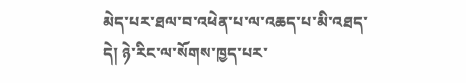མེད་པར་ཐལ་བ་འཕེན་པ་ལ་འཆད་པ་མི་འཐད་དེ། ཉེ་རིང་ལ་སོགས་ཁྱད་པར་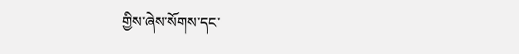གྱིས་ཞེས་སོགས་དང་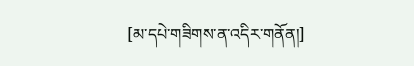[མ་དཔེ་གཟིགས་ན་འདིར་གནོན།]